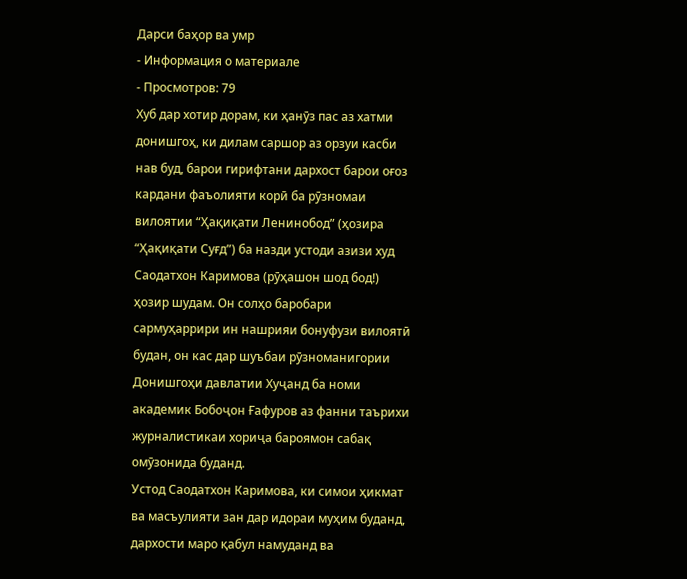Дарси баҳор ва умр
- Информация о материале
- Просмотров: 79
Хуб дар хотир дорам, ки ҳанӯз пас аз хатми донишгоҳ, ки дилам саршор аз орзуи касби нав буд, барои гирифтани дархост барои оғоз кардани фаъолияти корӣ ба рӯзномаи вилоятии “Ҳақиқати Ленинобод” (ҳозира “Ҳақиқати Суғд”) ба назди устоди азизи худ Саодатхон Каримова (рӯҳашон шод бод!) ҳозир шудам. Он солҳо баробари сармуҳаррири ин нашрияи бонуфузи вилоятӣ будан, он кас дар шуъбаи рӯзноманигории Донишгоҳи давлатии Хуҷанд ба номи академик Бобоҷон Ғафуров аз фанни таърихи журналистикаи хориҷа бароямон сабақ омӯзонида буданд.
Устод Саодатхон Каримова, ки симои ҳикмат ва масъулияти зан дар идораи муҳим буданд, дархости маро қабул намуданд ва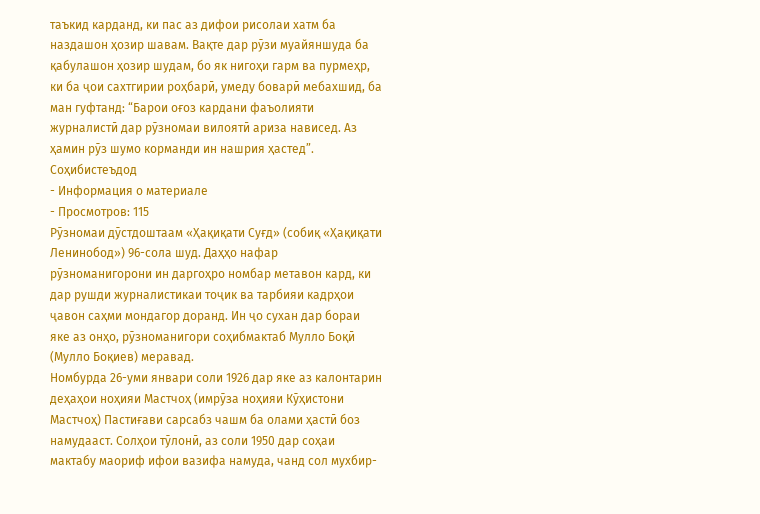таъкид карданд, ки пас аз дифои рисолаи хатм ба наздашон ҳозир шавам. Вақте дар рӯзи муайяншуда ба қабулашон ҳозир шудам, бо як нигоҳи гарм ва пурмеҳр, ки ба ҷои сахтгирии роҳбарӣ, умеду боварӣ мебахшид, ба ман гуфтанд: “Барои оғоз кардани фаъолияти журналистӣ дар рӯзномаи вилоятӣ ариза нависед. Аз ҳамин рӯз шумо корманди ин нашрия ҳастед”.
Соҳибистеъдод
- Информация о материале
- Просмотров: 115
Рӯзномаи дӯстдоштаам «Ҳақиқати Суғд» (собиқ «Ҳақиқати Ленинобод») 96-сола шуд. Даҳҳо нафар рӯзноманигорони ин даргоҳро номбар метавон кард, ки дар рушди журналистикаи тоҷик ва тарбияи кадрҳои ҷавон саҳми мондагор доранд. Ин ҷо сухан дар бораи яке аз онҳо, рӯзноманигори соҳибмактаб Мулло Боқӣ (Мулло Боқиев) меравад.
Номбурда 26-уми январи соли 1926 дар яке аз калонтарин деҳаҳои ноҳияи Мастчоҳ (имрӯза ноҳияи Кӯҳистони Мастчоҳ) Пастиғави сарсабз чашм ба олами ҳастӣ боз намудааст. Солҳои тӯлонӣ, аз соли 1950 дар соҳаи мактабу маориф ифои вазифа намуда, чанд сол мухбир-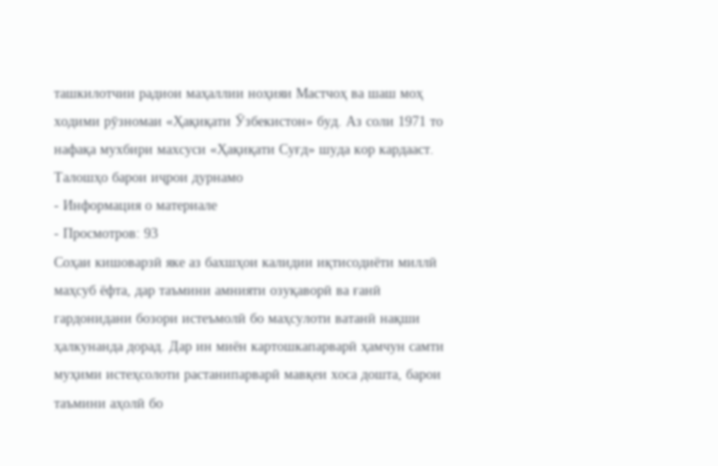ташкилотчии радиои маҳаллии ноҳияи Мастчоҳ ва шаш моҳ ходими рӯзномаи «Ҳақиқати Ӯзбекистон» буд. Аз соли 1971 то нафақа мухбири махсуси «Ҳақиқати Суғд» шуда кор кардааст.
Талошҳо барои иҷрои дурнамо
- Информация о материале
- Просмотров: 93
Соҳаи кишоварзӣ яке аз бахшҳои калидии иқтисодиёти миллӣ маҳсуб ёфта, дар таъмини амнияти озуқаворӣ ва ғанӣ гардонидани бозори истеъмолӣ бо маҳсулоти ватанӣ нақши ҳалкунанда дорад. Дар ин миён картошкапарварӣ ҳамчун самти муҳими истеҳсолоти растанипарварӣ мавқеи хоса дошта, барои таъмини аҳолӣ бо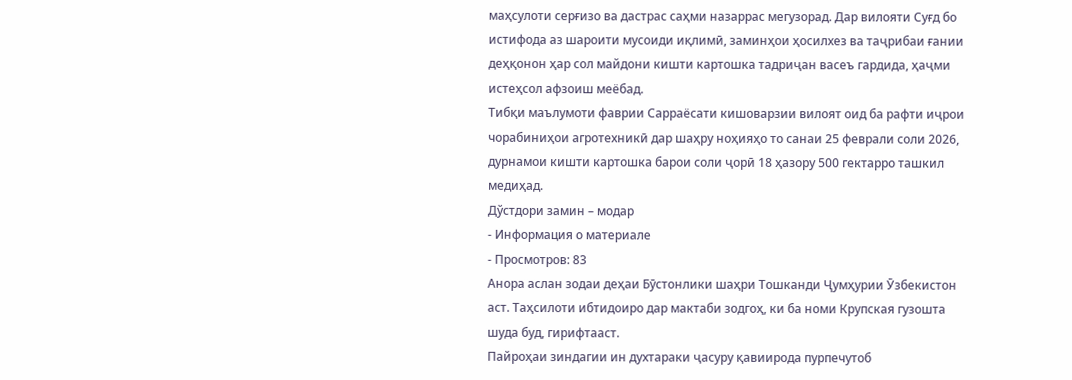маҳсулоти серғизо ва дастрас саҳми назаррас мегузорад. Дар вилояти Суғд бо истифода аз шароити мусоиди иқлимӣ, заминҳои ҳосилхез ва таҷрибаи ғании деҳқонон ҳар сол майдони кишти картошка тадриҷан васеъ гардида, ҳаҷми истеҳсол афзоиш меёбад.
Тибқи маълумоти фаврии Сарраёсати кишоварзии вилоят оид ба рафти иҷрои чорабиниҳои агротехникӣ дар шаҳру ноҳияҳо то санаи 25 феврали соли 2026, дурнамои кишти картошка барои соли ҷорӣ 18 ҳазору 500 гектарро ташкил медиҳад.
Дўстдори замин – модар
- Информация о материале
- Просмотров: 83
Анора аслан зодаи деҳаи Бӯстонлики шаҳри Тошканди Ҷумҳурии Ӯзбекистон аст. Таҳсилоти ибтидоиро дар мактаби зодгоҳ, ки ба номи Крупская гузошта шуда буд, гирифтааст.
Пайроҳаи зиндагии ин духтараки ҷасуру қавиирода пурпечутоб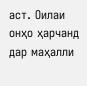аст. Оилаи онҳо ҳарчанд дар маҳалли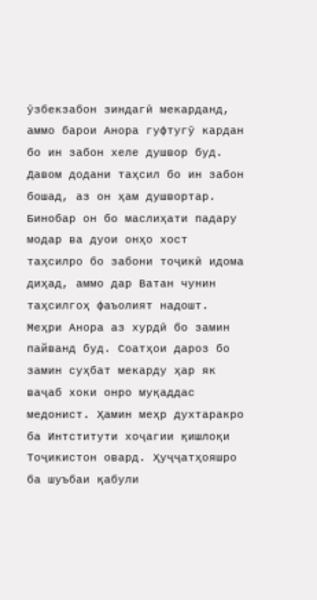ӯзбекзабон зиндагӣ мекарданд, аммо барои Анора гуфтугӯ кардан бо ин забон хеле душвор буд. Давом додани таҳсил бо ин забон бошад, аз он ҳам душвортар. Бинобар он бо маслиҳати падару модар ва дуои онҳо хост таҳсилро бо забони тоҷикӣ идома диҳад, аммо дар Ватан чунин таҳсилгоҳ фаъолият надошт. Меҳри Анора аз хурдӣ бо замин пайванд буд. Соатҳои дароз бо замин суҳбат мекарду ҳар як ваҷаб хоки онро муқаддас медонист. Ҳамин меҳр духтаракро ба Интститути хоҷагии қишлоқи Тоҷикистон овард. Ҳуҷҷатҳояшро ба шуъбаи қабули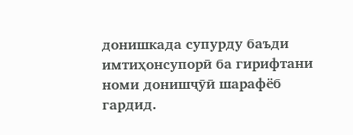донишкада супурду баъди имтиҳонсупорӣ ба гирифтани номи донишҷӯӣ шарафёб гардид.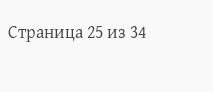Страница 25 из 34